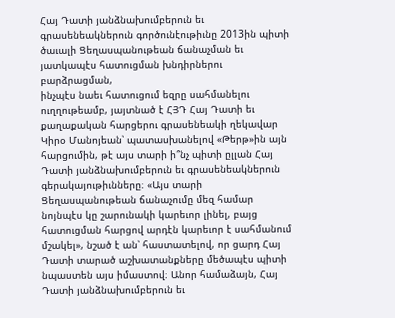Հայ Դատի յանձնախումբերուն եւ գրասենեակներուն գործունէութիւնը 2013ին պիտի ծաւալի Ցեղասպանութեան ճանաչման եւ յատկապէս հատուցման խնդիրներու բարձրացման,
ինչպէս նաեւ հատուցում եզրը սահմանելու ուղղութեամբ, յայտնած է ՀՅԴ Հայ Դատի եւ քաղաքական հարցերու գրասենեակի ղեկավար Կիրօ Մանոյեան՝ պատասխանելով «Թերթ»ին այն հարցումին, թէ այս տարի ի՞նչ պիտի ըլլան Հայ Դատի յանձնախումբերուն եւ գրասենեակներուն գերակայութիւնները։ «Այս տարի Ցեղասպանութեան ճանաչումը մեզ համար նոյնպէս կը շարունակի կարեւոր լինել, բայց հատուցման հարցով արդէն կարեւոր է սահմանում մշակել», նշած է ան՝ հաստատելով, որ ցարդ Հայ Դատի տարած աշխատանքները մեծապէս պիտի նպաստեն այս իմաստով։ Անոր համաձայն, Հայ Դատի յանձնախումբերուն եւ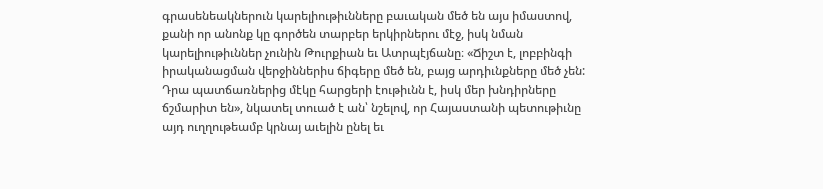գրասենեակներուն կարելիութիւնները բաւական մեծ են այս իմաստով, քանի որ անոնք կը գործեն տարբեր երկիրներու մէջ, իսկ նման կարելիութիւններ չունին Թուրքիան եւ Ատրպէյճանը։ «Ճիշտ է, լոբբինգի իրականացման վերջիններիս ճիգերը մեծ են, բայց արդիւնքները մեծ չեն: Դրա պատճառներից մէկը հարցերի էութիւնն է, իսկ մեր խնդիրները ճշմարիտ են», նկատել տուած է ան՝ նշելով, որ Հայաստանի պետութիւնը այդ ուղղութեամբ կրնայ աւելին ընել եւ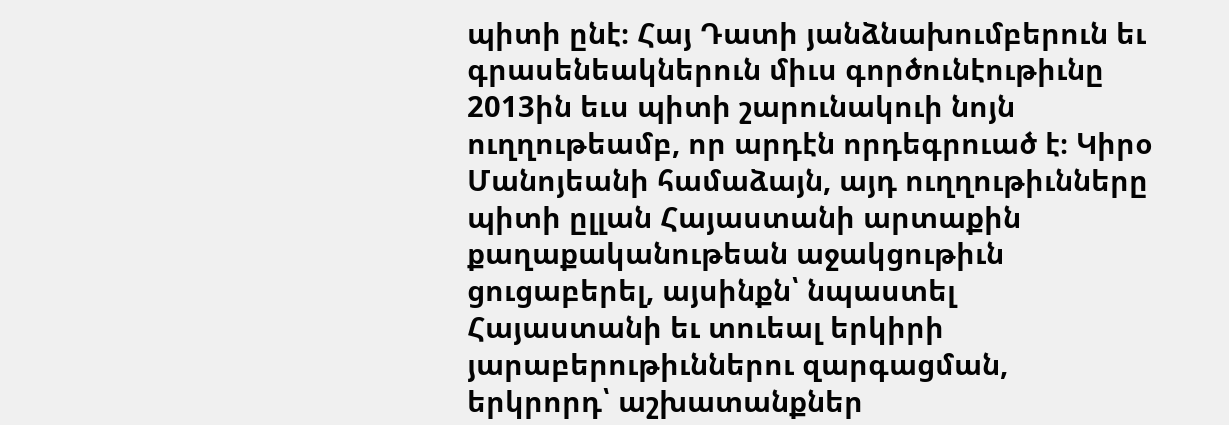պիտի ընէ։ Հայ Դատի յանձնախումբերուն եւ գրասենեակներուն միւս գործունէութիւնը 2013ին եւս պիտի շարունակուի նոյն ուղղութեամբ, որ արդէն որդեգրուած է։ Կիրօ Մանոյեանի համաձայն, այդ ուղղութիւնները պիտի ըլլան Հայաստանի արտաքին քաղաքականութեան աջակցութիւն ցուցաբերել, այսինքն՝ նպաստել Հայաստանի եւ տուեալ երկիրի յարաբերութիւններու զարգացման, երկրորդ՝ աշխատանքներ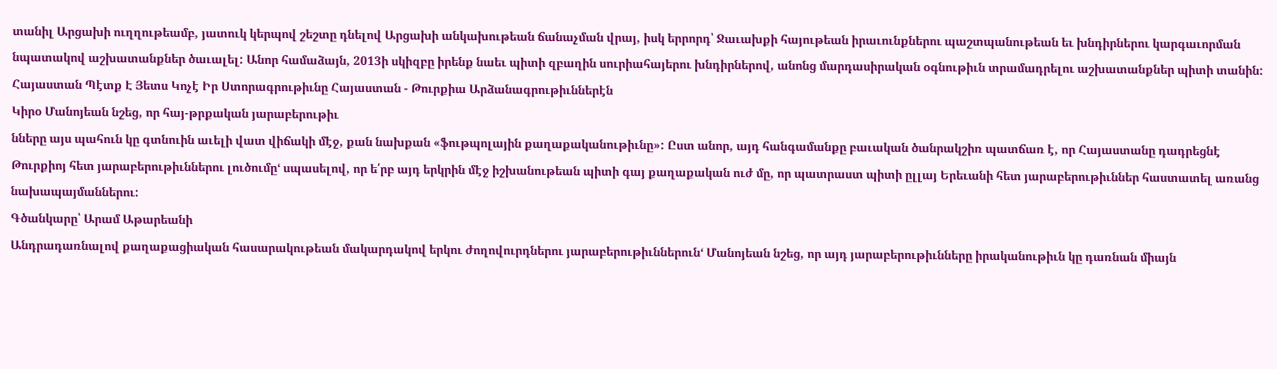տանիլ Արցախի ուղղութեամբ, յատուկ կերպով շեշտը դնելով Արցախի անկախութեան ճանաչման վրայ, իսկ երրորդ՝ Ջաւախքի հայութեան իրաւունքներու պաշտպանութեան եւ խնդիրներու կարգաւորման նպատակով աշխատանքներ ծաւալել: Անոր համաձայն, 2013ի սկիզբը իրենք նաեւ պիտի զբաղին սուրիահայերու խնդիրներով, անոնց մարդասիրական օգնութիւն տրամադրելու աշխատանքներ պիտի տանին:
Հայաստան Պէտք Է Յետս Կոչէ Իր Ստորագրութիւնը Հայաստան - Թուրքիա Արձանագրութիւններէն
Կիրօ Մանոյեան նշեց, որ հայ-թրքական յարաբերութիւ
նները այս պահուն կը գտնուին աւելի վատ վիճակի մէջ, քան նախքան «ֆութպոլային քաղաքականութիւնը»: Ըստ անոր, այդ հանգամանքը բաւական ծանրակշիռ պատճառ է, որ Հայաստանը դադրեցնէ Թուրքիոյ հետ յարաբերութիւններու լուծումը‘ սպասելով, որ ե՛րբ այդ երկրին մէջ իշխանութեան պիտի գայ քաղաքական ուժ մը, որ պատրաստ պիտի ըլլայ Երեւանի հետ յարաբերութիւններ հաստատել առանց նախապայմաններու:
Գծանկարը՝ Արամ Աթարեանի
Անդրադառնալով քաղաքացիական հասարակութեան մակարդակով երկու ժողովուրդներու յարաբերութիւններուն‘ Մանոյեան նշեց, որ այդ յարաբերութիւնները իրականութիւն կը դառնան միայն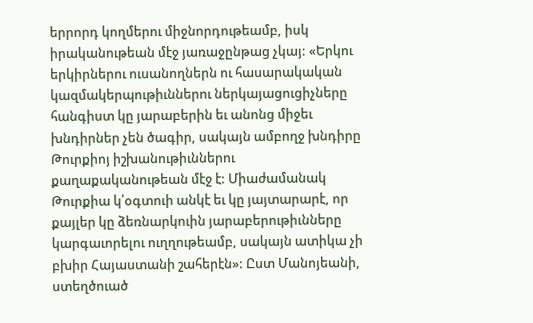երրորդ կողմերու միջնորդութեամբ, իսկ իրականութեան մէջ յառաջընթաց չկայ: «Երկու երկիրներու ուսանողներն ու հասարակական կազմակերպութիւններու ներկայացուցիչները հանգիստ կը յարաբերին եւ անոնց միջեւ խնդիրներ չեն ծագիր, սակայն ամբողջ խնդիրը Թուրքիոյ իշխանութիւններու քաղաքականութեան մէջ է: Միաժամանակ Թուրքիա կ՛օգտուի անկէ եւ կը յայտարարէ, որ քայլեր կը ձեռնարկուին յարաբերութիւնները կարգաւորելու ուղղութեամբ, սակայն ատիկա չի բխիր Հայաստանի շահերէն»: Ըստ Մանոյեանի, ստեղծուած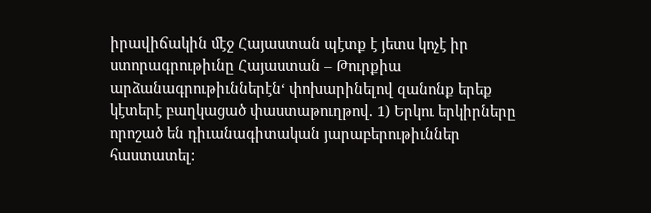իրավիճակին մէջ Հայաստան պէտք է յետս կոչէ իր ստորագրութիւնը Հայաստան – Թուրքիա արձանագրութիւններէն‘ փոխարինելով զանոնք երեք կէտերէ բաղկացած փաստաթուղթով. 1) Երկու երկիրները որոշած են դիւանագիտական յարաբերութիւններ հաստատել: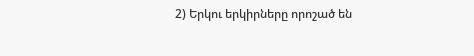2) Երկու երկիրները որոշած են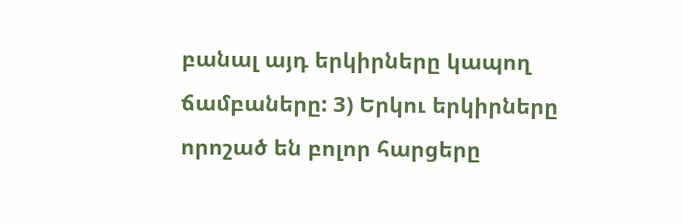բանալ այդ երկիրները կապող ճամբաները: 3) Երկու երկիրները որոշած են բոլոր հարցերը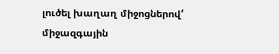լուծել խաղաղ միջոցներով‘ միջազգային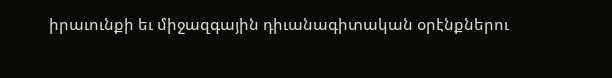իրաւունքի եւ միջազգային դիւանագիտական օրէնքներու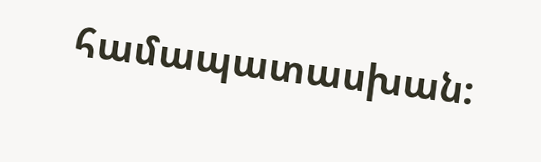համապատասխան: